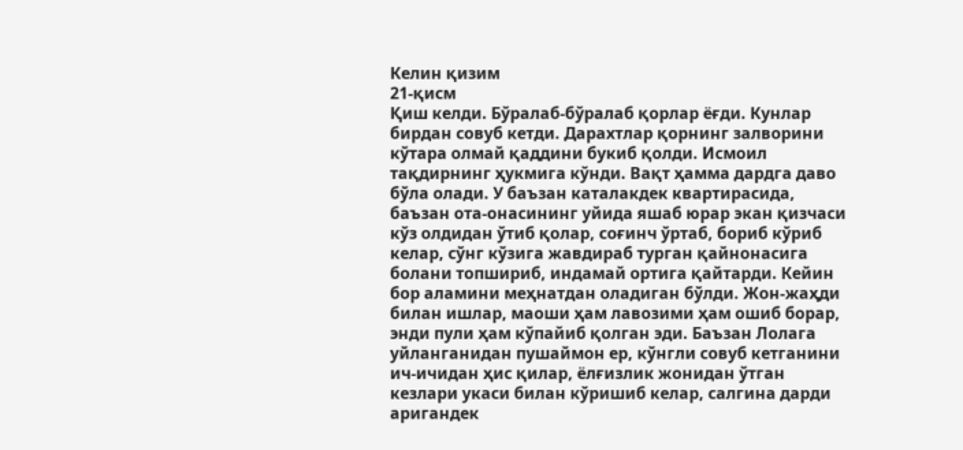Келин қизим
21-қисм
Қиш келди. Бўралаб-бўралаб қорлар ёғди. Кунлар бирдан совуб кетди. Дарахтлар қорнинг залворини кўтара олмай қаддини букиб қолди. Исмоил тақдирнинг ҳукмига кўнди. Вақт ҳамма дардга даво бўла олади. У баъзан каталакдек квартирасида, баъзан ота-онасининг уйида яшаб юрар экан қизчаси кўз олдидан ўтиб қолар, соғинч ўртаб, бориб кўриб келар, сўнг кўзига жавдираб турган қайнонасига болани топшириб, индамай ортига қайтарди. Кейин бор аламини меҳнатдан оладиган бўлди. Жон-жаҳди билан ишлар, маоши ҳам лавозими ҳам ошиб борар, энди пули ҳам кўпайиб қолган эди. Баъзан Лолага уйланганидан пушаймон ер, кўнгли совуб кетганини ич-ичидан ҳис қилар, ёлғизлик жонидан ўтган кезлари укаси билан кўришиб келар, салгина дарди аригандек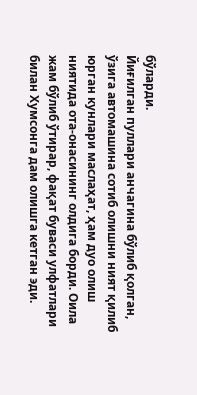бўларди.
Йиғилган пуллари анчагина бўлиб қолган, ўзига автомашина сотиб олишни ният қилиб юрган кунлари маслаҳат, ҳам дуо олиш ниятида ота-онасининг олдига борди. Оила жам бўлиб ўтирар, фақат буваси улфатлари билан Хумсонга дам олишга кетган эди.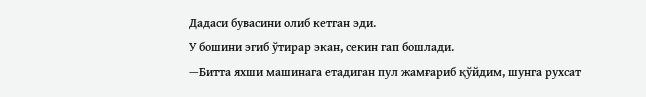Дадаси бувасини олиб кетган эди.
У бошини эгиб ўтирар экан, секин гап бошлади.
—Битта яхши машинага етадиган пул жамғариб қўйдим, шунга рухсат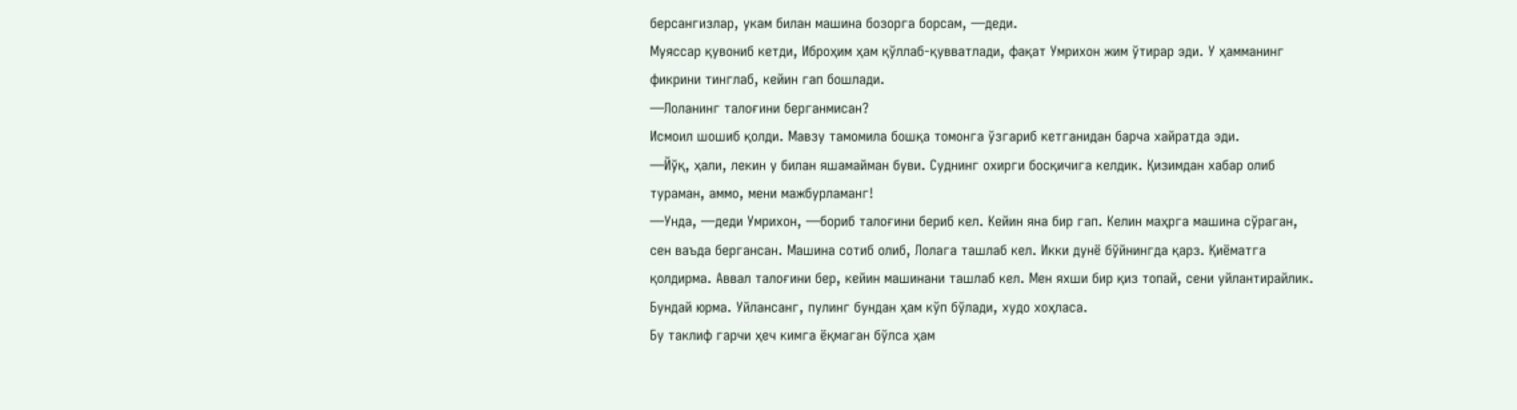берсангизлар, укам билан машина бозорга борсам, —деди.
Муяссар қувониб кетди, Иброҳим ҳам қўллаб-қувватлади, фақат Умрихон жим ўтирар эди. У ҳамманинг фикрини тинглаб, кейин гап бошлади.
—Лоланинг талоғини берганмисан?
Исмоил шошиб қолди. Мавзу тамомила бошқа томонга ўзгариб кетганидан барча хайратда эди.
—Йўқ, ҳали, лекин у билан яшамайман буви. Суднинг охирги босқичига келдик. Қизимдан хабар олиб тураман, аммо, мени мажбурламанг!
—Унда, —деди Умрихон, —бориб талоғини бериб кел. Кейин яна бир гап. Келин маҳрга машина сўраган, сен ваъда бергансан. Машина сотиб олиб, Лолага ташлаб кел. Икки дунё бўйнингда қарз. Қиёматга қолдирма. Аввал талоғини бер, кейин машинани ташлаб кел. Мен яхши бир қиз топай, сени уйлантирайлик. Бундай юрма. Уйлансанг, пулинг бундан ҳам кўп бўлади, худо хоҳласа.
Бу таклиф гарчи ҳеч кимга ёқмаган бўлса ҳам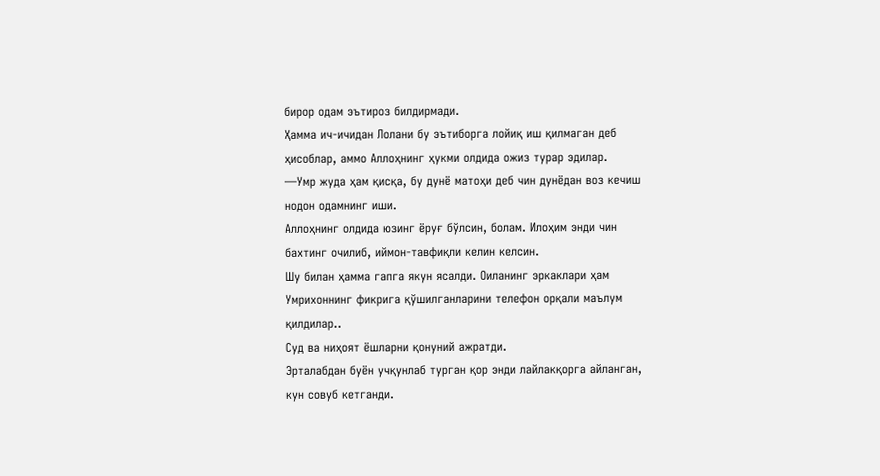бирор одам эътироз билдирмади.
Ҳамма ич-ичидан Лолани бу эътиборга лойиқ иш қилмаган деб ҳисоблар, аммо Аллоҳнинг ҳукми олдида ожиз турар эдилар.
—Умр жуда ҳам қисқа, бу дунё матоҳи деб чин дунёдан воз кечиш нодон одамнинг иши.
Аллоҳнинг олдида юзинг ёруғ бўлсин, болам. Илоҳим энди чин бахтинг очилиб, иймон-тавфиқли келин келсин.
Шу билан ҳамма гапга якун ясалди. Оиланинг эркаклари ҳам Умрихоннинг фикрига қўшилганларини телефон орқали маълум қилдилар..
Суд ва ниҳоят ёшларни қонуний ажратди.
Эрталабдан буён учқунлаб турган қор энди лайлакқорга айланган, кун совуб кетганди.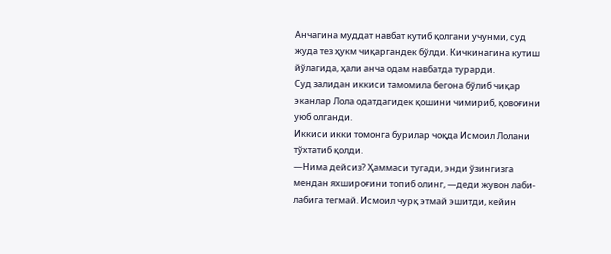Анчагина муддат навбат кутиб қолгани учунми, суд жуда тез ҳукм чиқаргандек бўлди. Кичкинагина кутиш йўлагида, ҳали анча одам навбатда турарди.
Суд залидан иккиси тамомила бегона бўлиб чиқар эканлар Лола одатдагидек қошини чимириб, қовоғини уюб олганди.
Иккиси икки томонга бурилар чоқда Исмоил Лолани тўхтатиб қолди.
—Нима дейсиз? Ҳаммаси тугади, энди ўзингизга мендан яхшироғини топиб олинг, —деди жувон лаби-лабига тегмай. Исмоил чурқ этмай эшитди, кейин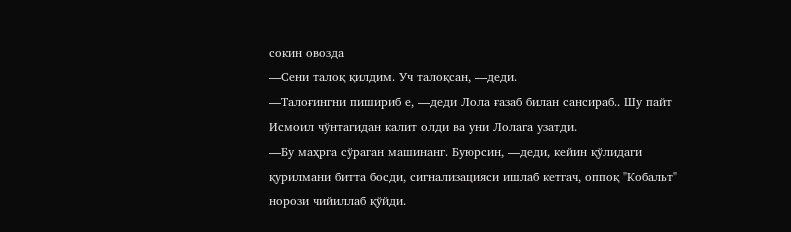сокин овозда
—Сени талоқ қилдим. Уч талоқсан, —деди.
—Талоғингни пишириб е, —деди Лола ғазаб билан сансираб.. Шу пайт Исмоил чўнтагидан калит олди ва уни Лолага узатди.
—Бу маҳрга сўраган машинанг. Буюрсин, —деди, кейин қўлидаги қурилмани битта босди, сигнализацияси ишлаб кетгач, оппоқ "Кобальт" норози чийиллаб қўйди.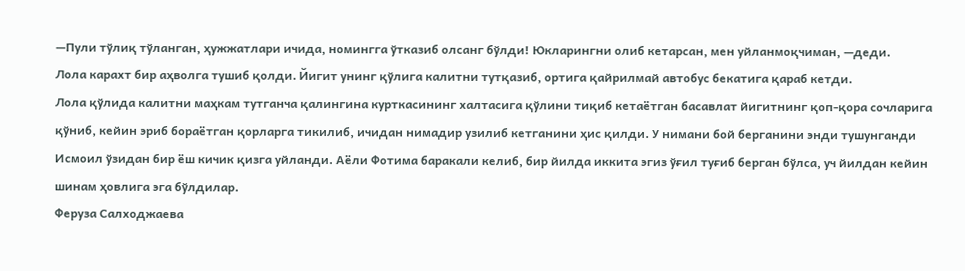—Пули тўлиқ тўланган, ҳужжатлари ичида, номингга ўтказиб олсанг бўлди! Юкларингни олиб кетарсан, мен уйланмоқчиман, —деди.
Лола карахт бир аҳволга тушиб қолди. Йигит унинг қўлига калитни тутқазиб, ортига қайрилмай автобус бекатига қараб кетди.
Лола қўлида калитни маҳкам тутганча қалингина курткасининг халтасига қўлини тиқиб кетаётган басавлат йигитнинг қоп-қора сочларига қўниб, кейин эриб бораётган қорларга тикилиб, ичидан нимадир узилиб кетганини ҳис қилди. У нимани бой берганини энди тушунганди
Исмоил ўзидан бир ёш кичик қизга уйланди. Аёли Фотима баракали келиб, бир йилда иккита эгиз ўғил туғиб берган бўлса, уч йилдан кейин шинам ҳовлига эга бўлдилар.
Феруза Салходжаева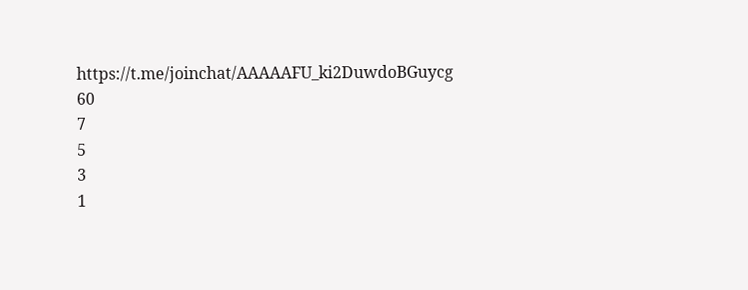https://t.me/joinchat/AAAAAFU_ki2DuwdoBGuycg
60
7
5
3
1